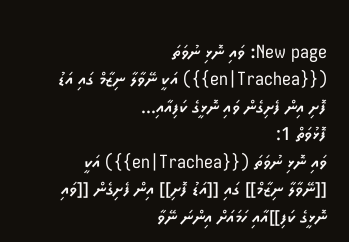New page: ވައި ނޮޅި ނުވަތަ ({{en|Trachea}}) އަކީ ނޭވާލާ ނިޒާމް ގައި އަޑު ފޮށި އިން ފެށިގެން ވައި ނޮޅީގެ ކަފިއާއި...
ފޮޅުވަތް 1:
ވައި ނޮޅި ނުވަތަ ({{en|Trachea}}) އަކީ [[ނޭވާލާ ނިޒާމް]] ގައި [[އަޑު ފޮށި]] އިން ފެށިގެން [[ވައި ނޮޅީގެ ކަފި]]އާއި ހަމައަށް އިންނަ ނޭވާ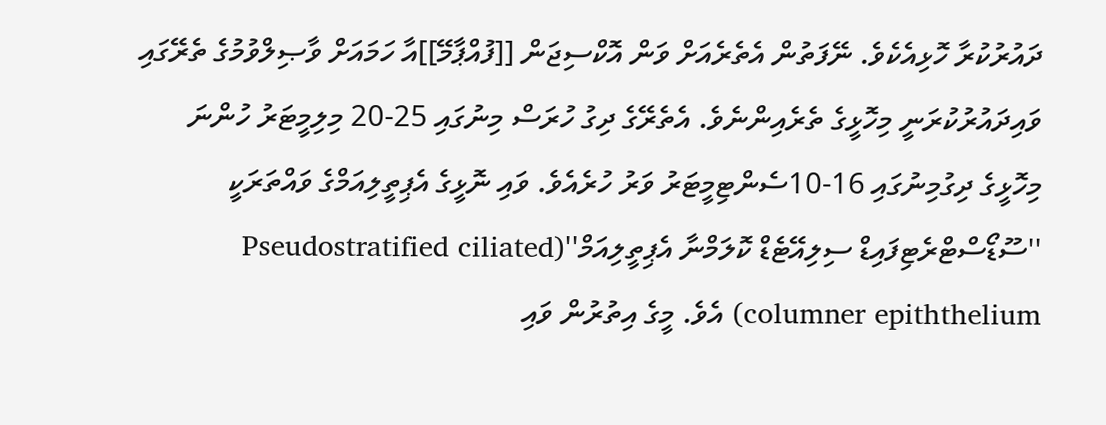ދައުރުކުރާ ހޮޅިއެކެވެ. ނޭފަތުން އެތެރެއަށް ވަން އޮކްސިޖަން [[ފުއްޕާމޭ]]އާ ހަމައަށް ވާޞިލްވުމުގެ ތެރޭގައި ވައިދައުރުކުރަނީ މިހޮޅީގެ ތެރެއިންނެވެ. އެތެރޭގެ ދިގު ހުރަސް މިނުގައި 25-20 މިލިމީޓަރު ހުންނަ މިހޮޅީގެ ދިގުމިނުގައި 16-10ސެންޓިމީޓަރު ވަރު ހުރެއެވެ. ވައި ނޮޅީގެ އެޕިތީލިއަމްގެ ވައްތަރަކީ ''ސޫޑޯސްޓްރެޓިފައިޑް ސިލިއޭޓެޑް ކޮލަމްނާ އެޕިތީލިއަމް''(Pseudostratified ciliated columner epiththelium) އެވެ. މީގެ އިތުރުން ވައި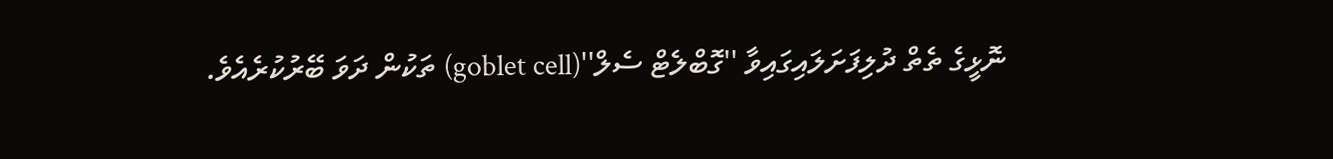ނޮޅީގެ ތެތް ދުލިފަށަލައިގައިވާ ''ގޮބްލެޓް ސެލް''(goblet cell) ތަކުން ދަވަ ބޭރުކުރެއެވެ.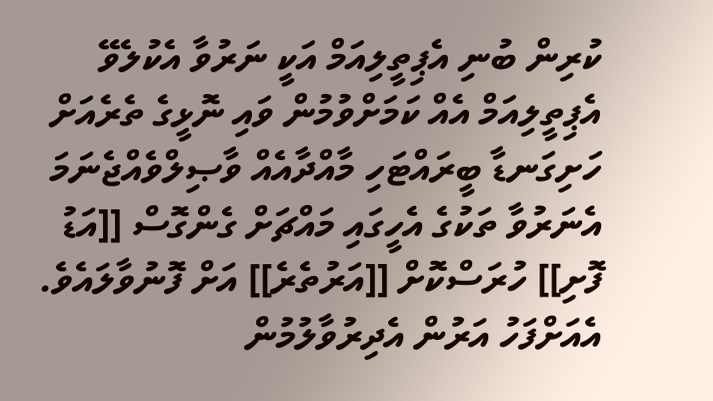ކުރިން ބުނި އެޕިތީލިއަމް އަކީ ނަރުވާ އެކުލެވޭ އެޕިތީލިއަމް އެއް ކަމަށްވުމުން ވައި ނޮޅީގެ ތެރެއަށް ހަށިގަނޑާ ބީރައްޓަހި މާއްދާއެއް ވާޞިލްވެއްޖެނަމަ އެނަރުވާ ތަކުގެ އެހީގައި މައްޗަށް ގެންގޮސް [[އަޑު ފޮށި]] ހުރަސްކޮށް [[އަރުތެރެ]] އަށް ފޮނުވާލައެވެ. އެއަށްފަހު އަރުން އެދިރުވާލުމުން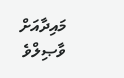މައިދާއަށް ވާޞިލްވެ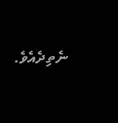ނެތިދެއެވެ.